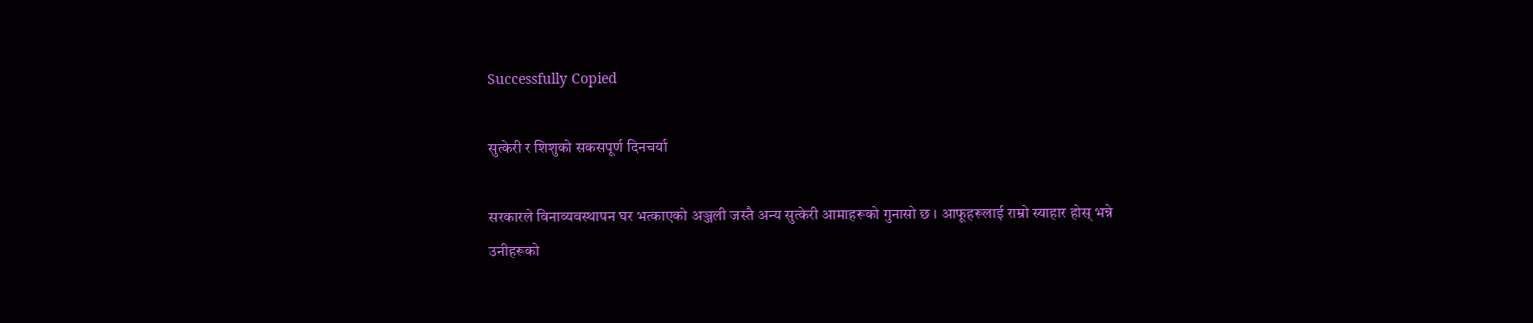Successfully Copied

सुत्केरी र शिशुको सकसपूर्ण दिनचर्या

सरकारले विनाव्यवस्थापन घर भत्काएको अञ्जली जस्तै अन्य सुत्केरी आमाहरूको गुनासो छ । आफूहरूलाई राम्रो स्याहार होस् भन्ने उनीहरूको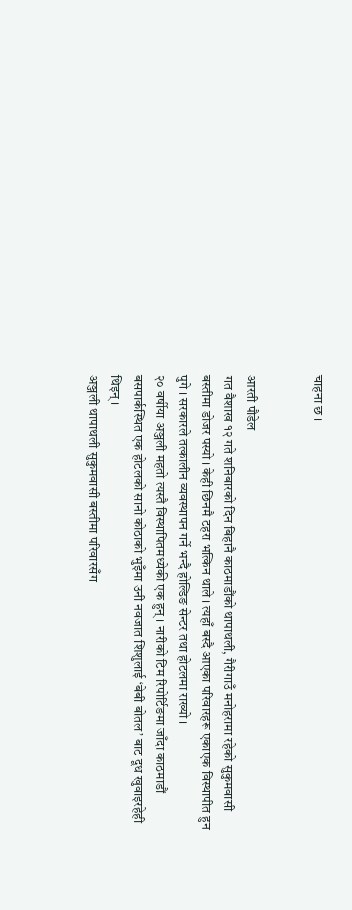चाहना छ ।


आरती पौडेल
गत वैशाख १२ गते शनिबारको दिन बिहानै काठमाडौंको थापाथली, गैरीगाउँ मनोहरामा रहेको सुकुमवासी बस्तीमा डोजर पस्यो । केही छिनमै टहरा भत्किन थाले । त्यहाँ बस्दै आएका परिवारहरू एकाएक विस्थापीत हुन पुगे । सरकारले तत्कालीन व्यवस्थापन गर्ने भन्दै होल्डिङ सेन्टर तथा होटलमा राख्यो ।
२० वर्षीया अञ्जली महतो त्यस्तै विस्थापितमध्येकी एक हुन् । नारीको टिम रिपोर्टिङमा जाँदा काठमाडौं बसपार्कस्थित एक होटलको सानो कोठाको भुइँमा उनी नवजात शिशुलाई ‘बेबी बोतल’ बाट दूध खुवाइरहेही थिइन् ।
अञ्जली थापाथली सुकुमवासी बस्तीमा परिवारसँग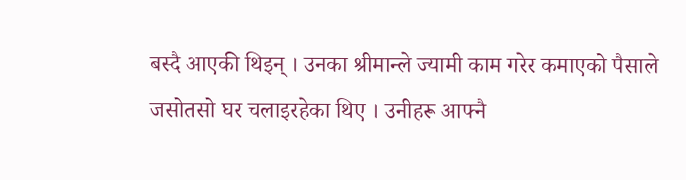बस्दै आएकी थिइन् । उनका श्रीमान्ले ज्यामी काम गरेर कमाएको पैसाले जसोतसो घर चलाइरहेका थिए । उनीहरू आफ्नै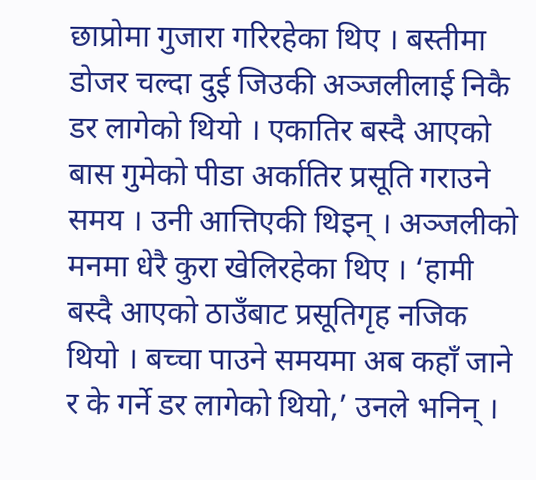छाप्रोमा गुजारा गरिरहेका थिए । बस्तीमा डोजर चल्दा दुई जिउकी अञ्जलीलाई निकै डर लागेको थियो । एकातिर बस्दै आएको बास गुमेको पीडा अर्कातिर प्रसूति गराउने समय । उनी आत्तिएकी थिइन् । अञ्जलीको मनमा धेरै कुरा खेलिरहेका थिए । ‘हामी बस्दै आएको ठाउँबाट प्रसूतिगृह नजिक थियो । बच्चा पाउने समयमा अब कहाँ जाने र के गर्ने डर लागेको थियो,’ उनले भनिन् ।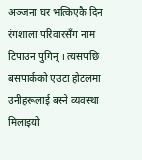अञ्जना घर भत्किएकै दिन रंगशाला परिवारसँग नाम टिपाउन पुगिन् । त्यसपछि बसपार्कको एउटा होटलमा उनीहरूलाई बस्ने व्यवस्था मिलाइयो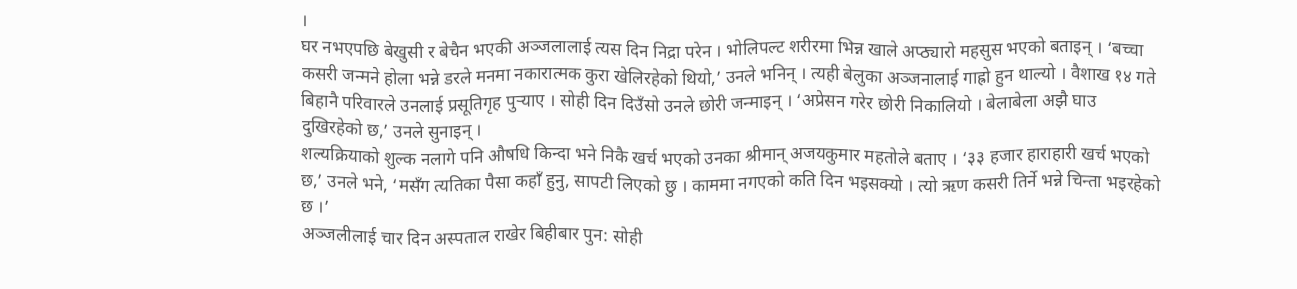।
घर नभएपछि बेखुसी र बेचैन भएकी अञ्जलालाई त्यस दिन निद्रा परेन । भोलिपल्ट शरीरमा भिन्न खाले अप्ठ्यारो महसुस भएको बताइन् । ‘बच्चा कसरी जन्मने होला भन्ने डरले मनमा नकारात्मक कुरा खेलिरहेको थियो,’ उनले भनिन् । त्यही बेलुका अञ्जनालाई गाह्रो हुन थाल्यो । वैशाख १४ गते बिहानै परिवारले उनलाई प्रसूतिगृह पुर्‍याए । सोही दिन दिउँसो उनले छोरी जन्माइन् । ‘अप्रेसन गरेर छोरी निकालियो । बेलाबेला अझै घाउ दुखिरहेको छ,’ उनले सुनाइन् ।
शल्यक्रियाको शुल्क नलागे पनि औषधि किन्दा भने निकै खर्च भएको उनका श्रीमान् अजयकुमार महतोले बताए । ‘३३ हजार हाराहारी खर्च भएको छ,’ उनले भने, ‘मसँग त्यतिका पैसा कहाँ हुनु, सापटी लिएको छु । काममा नगएको कति दिन भइसक्यो । त्यो ऋण कसरी तिर्ने भन्ने चिन्ता भइरहेको छ ।’
अञ्जलीलाई चार दिन अस्पताल राखेर बिहीबार पुन: सोही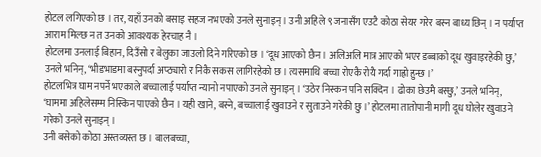होटल लगिएको छ । तर, यहाँ उनको बसाइ सहज नभएको उनले सुनाइन् । उनी अहिले ९ जनासँग एउटै कोठा सेयर गरेर बस्न बाध्य छिन् । न पर्याप्त आराम मिल्छ न त उनको आवश्यक हेरचाह नै ।
होटलमा उनलाई बिहान, दिउँसो र बेलुका जाउलो दिने गरिएको छ । ‘दूध आएको छैन । अलिअलि मात्र आएको भएर डब्बाको दूध खुवाइरहेकी छु,’ उनले भनिन्, ‘भीडभाडमा बस्नुपर्दा अप्ठ्यारो र निकै सकस लागिरहेको छ । त्यसमाथि बच्चा रोएकै रोयै गर्दा गाह्रो हुन्छ ।’
होटलभित्र घाम नपर्ने भएकाले बच्चालाई पर्याप्त न्यानो नपाएको उनले सुनाइन् । ‘उठेर निस्कन पनि सक्दिन । ढोका छेउमै बस्छु,’ उनले भनिन्, ‘घाममा अहिलेसम्म निस्किन पाएको छैन । यही खाने, बस्ने, बच्चालाई खुवाउने र सुताउने गरेकी छु ।’ होटलमा तातोपानी मागी दूध घोलेर खुवाउने गरेको उनले सुनाइन् ।
उनी बसेको कोठा अस्तव्यस्त छ । बालबच्चा,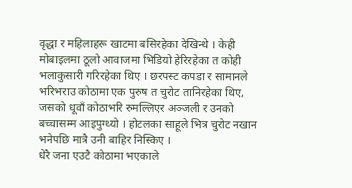वृद्धा र महिलाहरू खाटमा बसिरहेका देखिन्थे । केही मोबाइलमा ठूलो आवाजमा भिडियो हेरिरहेका त कोही भलाकुसारी गरिरहेका थिए । छरपस्ट कपडा र सामानले भरिभराउ कोठामा एक पुरुष त चुरोट तानिरहेका थिए, जसको धूवाँ कोठाभरि रुमल्लिएर अञ्जली र उनको बच्चासम्म आइपुग्थ्यो । होटलका साहूले भित्र चुरोट नखान भनेपछि मात्रै उनी बाहिर निस्किए ।
धेरै जना एउटै कोठामा भएकाले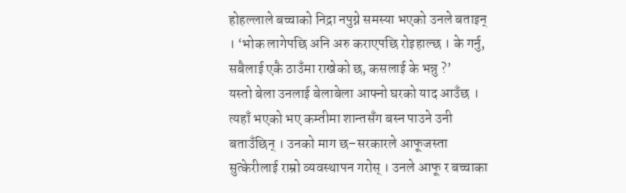होहल्लाले बच्चाको निद्रा नपुग्ने समस्या भएको उनले बताइन् । ‘भोक लागेपछि अनि अरु कराएपछि रोइहाल्छ । के गर्नु, सबैलाई एकै ठाउँमा राखेको छ, कसलाई के भन्नु ?’
यस्तो बेला उनलाई बेलाबेला आफ्नो घरको याद आउँछ । त्यहाँ भएको भए कम्तीमा शान्तसँग बस्न पाउने उनी बताउँछिन् । उनको माग छ–सरकारले आफूजस्ता सुत्केरीलाई राम्रो व्यवस्थापन गरोस् । उनले आफू र बच्चाका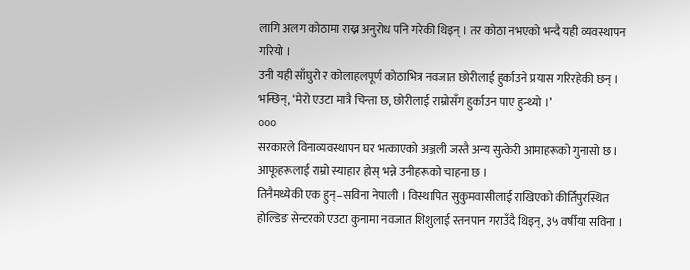लागि अलग कोठामा राख्न अनुरोध पनि गरेकी थिइन् । तर कोठा नभएको भन्दै यही व्यवस्थापन गरियो ।
उनी यही साँघुरो र कोलाहलपूर्ण कोठाभित्र नवजात छोरीलाई हुर्काउने प्रयास गरिरहेकी छन् । भन्छिन्, ‘मेरो एउटा मात्रै चिन्ता छ, छोरीलाई राम्रोसँग हुर्काउन पाए हुन्थ्यो ।’
०००
सरकारले विनाव्यवस्थापन घर भत्काएको अञ्जली जस्तै अन्य सुत्केरी आमाहरूको गुनासो छ । आफूहरूलाई राम्रो स्याहार होस् भन्ने उनीहरूको चाहना छ ।
तिनैमध्येकी एक हुन्–सविना नेपाली । विस्थापित सुकुमवासीलाई राखिएको कीर्तिपुरस्थित होल्डिङ सेन्टरको एउटा कुनामा नवजात शिशुलाई स्तनपान गराउँदै थिइन्, ३५ वर्षीया सविना ।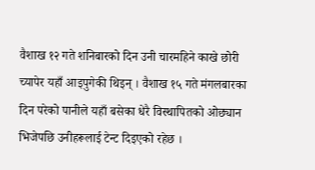वैशाख १२ गते शनिबारको दिन उनी चारमहिने काखे छोरी च्यापेर यहाँ आइपुगेकी थिइन् । वैशाख १५ गते मंगलबारका दिन परेको पानीले यहाँ बसेका धेरै विस्थापितको ओछ्यान भिजेपछि उनीहरूलाई टेन्ट दिइएको रहेछ ।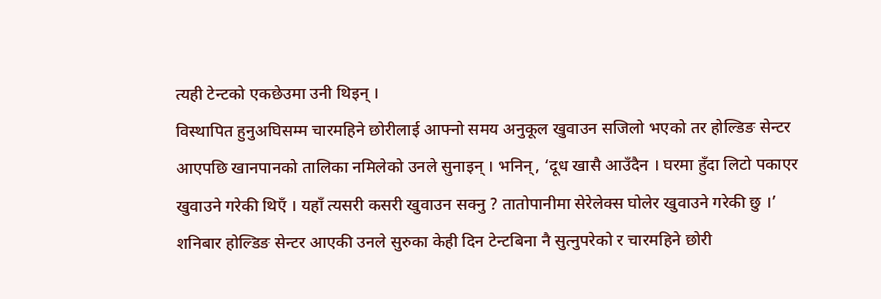त्यही टेन्टको एकछेउमा उनी थिइन् ।
विस्थापित हुनुअघिसम्म चारमहिने छोरीलाई आफ्नो समय अनुकूल खुवाउन सजिलो भएको तर होल्डिङ सेन्टर आएपछि खानपानको तालिका नमिलेको उनले सुनाइन् । भनिन्, ‘दूध खासै आउँदैन । घरमा हुँदा लिटो पकाएर खुवाउने गरेकी थिएँ । यहाँ त्यसरी कसरी खुवाउन सक्नु ? तातोपानीमा सेरेलेक्स घोलेर खुवाउने गरेकी छु ।’
शनिबार होल्डिङ सेन्टर आएकी उनले सुरुका केही दिन टेन्टबिना नै सुत्नुपरेको र चारमहिने छोरी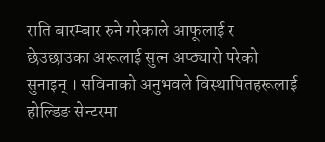राति बारम्बार रुने गरेकाले आफूलाई र छेउछाउका अरूलाई सुत्न अप्ठ्यारो परेको सुनाइन् । सविनाको अनुभवले विस्थापितहरूलाई होल्डिङ सेन्टरमा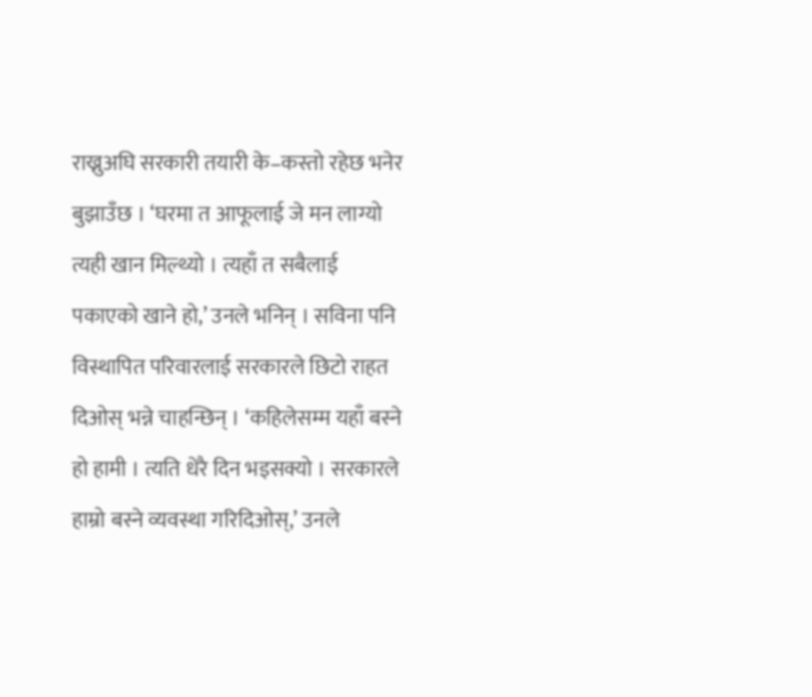राख्नुअघि सरकारी तयारी के–कस्तो रहेछ भनेर बुझाउँछ । ‘घरमा त आफूलाई जे मन लाग्यो त्यही खान मिल्थ्यो । त्यहाँ त सबैलाई पकाएको खाने हो,’ उनले भनिन् । सविना पनि विस्थापित परिवारलाई सरकारले छिटो राहत दिओस् भन्ने चाहन्छिन् । ‘कहिलेसम्म यहाँ बस्ने हो हामी । त्यति धेरै दिन भइसक्यो । सरकारले हाम्रो बस्ने व्यवस्था गरिदिओस्,’ उनले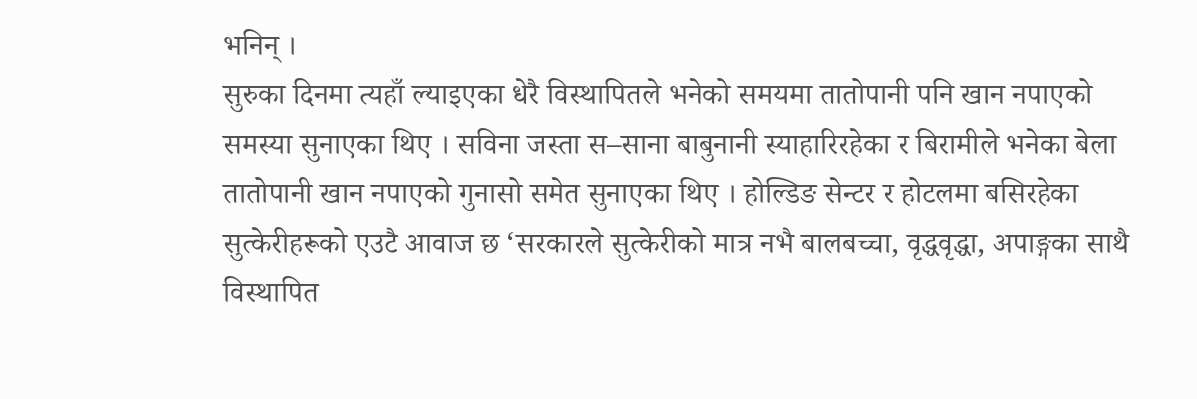भनिन् ।
सुरुका दिनमा त्यहाँ ल्याइएका धेरै विस्थापितले भनेको समयमा तातोपानी पनि खान नपाएको समस्या सुनाएका थिए । सविना जस्ता स–साना बाबुनानी स्याहारिरहेका र बिरामीले भनेका बेला तातोपानी खान नपाएको गुनासो समेत सुनाएका थिए । होल्डिङ सेन्टर र होटलमा बसिरहेका सुत्केरीहरूको एउटै आवाज छ ‘सरकारले सुत्केरीको मात्र नभै बालबच्चा, वृद्धवृद्धा, अपाङ्गका साथै विस्थापित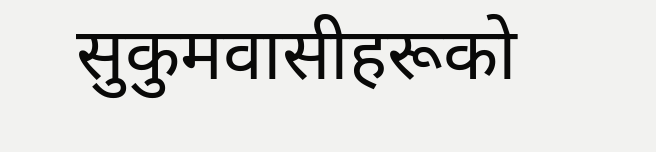सुकुमवासीहरूको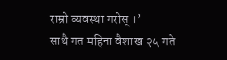राम्रो व्यवस्था गरोस् ।’
साथै गत महिना वैशाख २५ गते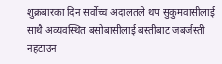शुक्रबारका दिन सर्वोच्च अदालतले थप सुकुमवासीलाई साथै अव्यवस्थित बसोबासीलाई बस्तीबाट जबर्जस्ती नहटाउन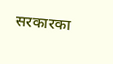सरकारका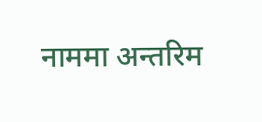नाममा अन्तरिम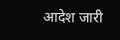आदेश जारी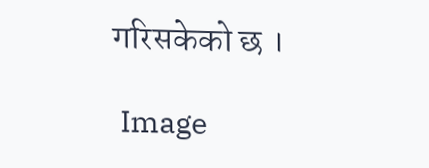गरिसकेको छ ।

 Image